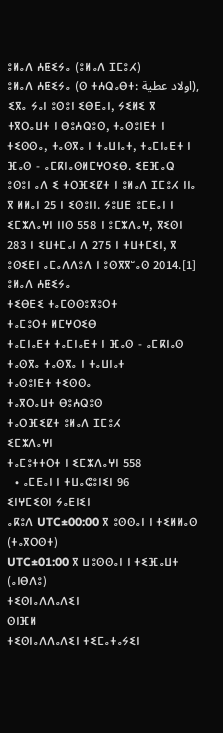ⵓⵍⴰⴷ ⵄⵟⵉⵢⴰ (ⵓⵍⴰⴷ ⵊⵎⵓⵃ)
ⵓⵍⴰⴷ ⵄⵟⵉⵢⴰ (ⵙ ⵜⵄⵕⴰⴱⵜ: اولاد عطية), ⵉⴳⴰ ⵢⴰⵏ ⵓⵙⵓⵏ ⵉⴱⴹⴰⵏ, ⵢⵉⵍⵉ ⴳ ⵜⴳⵔⴰⵡⵜ ⵏ ⴱⵓⵄⵕⵓⵙ, ⵜⴰⵙⵓⵏⴹⵜ ⵏ ⵜⵉⵙⵙⴰ, ⵜⴰⵙⴳⴰ ⵏ ⵜⴰⵡⵏⴰⵜ, ⵜⴰⵎⵏⴰⴹⵜ ⵏ ⴼⴰⵙ - ⴰⵎⴽⵏⴰⵙⵍⵎⵖⵔⵉⴱ. ⵉⴹⴼⴰⵕ ⵓⵙⵓⵏ ⴰⴷ ⵉ ⵜⵔⴼⵉⵇⵜ ⵏ ⵓⵍⴰⴷ ⵊⵎⵓⵃ ⵏⵏⴰ ⴳ ⵍⵍⴰⵏ 25 ⵏ ⵉⵙⵓⵏⵏ. ⵢⵓⵡⴹ ⵓⵎⴹⴰⵏ ⵏ ⵉⵎⵣⴷⴰⵖⵏ ⵏⵏⵙ 558 ⵏ ⵓⵎⵣⴷⴰⵖ, ⴳⵉⵙⵏ 283 ⵏ ⵉⵡⵜⵎⴰⵏ ⴷ 275 ⵏ ⵜⵡⵜⵎⵉⵏ, ⴳ ⵓⵙⵉⴹⵏ ⴰⵎⴰⴷⴷⵓⴷ ⵏ ⵓⵙⴳⴳⵯⴰⵙ 2014.[1]
ⵓⵍⴰⴷ ⵄⵟⵉⵢⴰ
ⵜⵉⴱⴹⵉ ⵜⴰⵎⵙⵙⵓⴳⵓⵔⵜ
ⵜⴰⵎⵓⵔⵜ ⵍⵎⵖⵔⵉⴱ
ⵜⴰⵎⵏⴰⴹⵜ ⵜⴰⵎⵏⴰⴹⵜ ⵏ ⴼⴰⵙ - ⴰⵎⴽⵏⴰⵙ
ⵜⴰⵙⴳⴰ ⵜⴰⵙⴳⴰ ⵏ ⵜⴰⵡⵏⴰⵜ
ⵜⴰⵙⵓⵏⴹⵜ ⵜⵉⵙⵙⴰ
ⵜⴰⴳⵔⴰⵡⵜ ⴱⵓⵄⵕⵓⵙ
ⵜⴰⵔⴼⵉⵇⵜ ⵓⵍⴰⴷ ⵊⵎⵓⵃ
ⵉⵎⵣⴷⴰⵖⵏ
ⵜⴰⵎⵓⵜⵜⵔⵜ ⵏ ⵉⵎⵣⴷⴰⵖⵏ 558
  • ⴰⵎⴹⴰⵏ ⵏ ⵜⵡⴰⵛⵓⵏⵉⵏ 96
ⵉⵏⵖⵎⵉⵙⵏ ⵢⴰⴹⵏⵉⵏ
ⴰⴽⵓⴷ UTC±00:00 ⴳ ⵓⵙⵙⴰⵏ ⵏ ⵜⵉⵍⵍⴰⵙ (ⵜⴰⴳⵔⵙⵜ)
UTC±01:00 ⴳ ⵡⵓⵙⵙⴰⵏ ⵏ ⵜⵉⴼⴰⵡⵜ (ⴰⵏⴱⴷⵓ)
ⵜⵉⵙⵏⴰⴷⴷⴰⴷⵉⵏ
ⵙⵏⴼⵍ
ⵜⵉⵙⵏⴰⴷⴷⴰⴷⵉⵏ ⵜⵉⵎⴰⵜⴰⵢⵉⵏ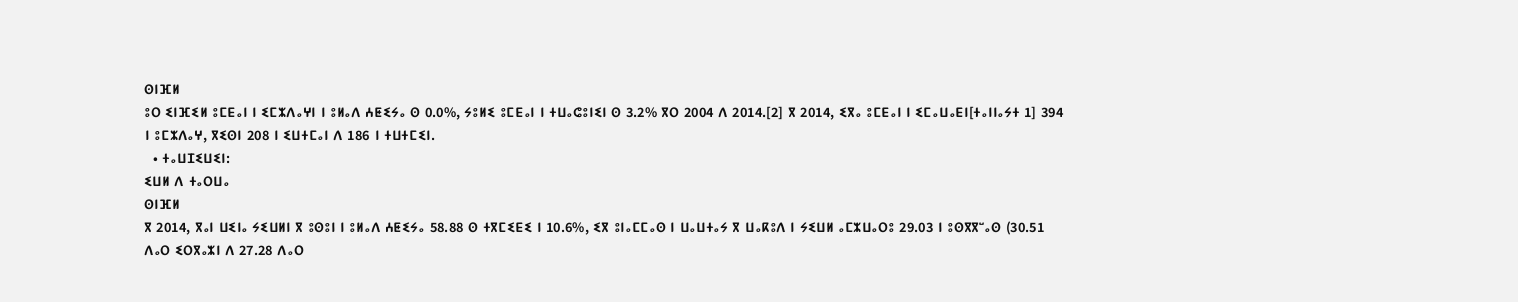ⵙⵏⴼⵍ
ⵓⵔ ⵉⵏⴼⵉⵍ ⵓⵎⴹⴰⵏ ⵏ ⵉⵎⵣⴷⴰⵖⵏ ⵏ ⵓⵍⴰⴷ ⵄⵟⵉⵢⴰ ⵙ 0.0%, ⵢⵓⵍⵉ ⵓⵎⴹⴰⵏ ⵏ ⵜⵡⴰⵛⵓⵏⵉⵏ ⵙ 3.2% ⴳⵔ 2004 ⴷ 2014.[2] ⴳ 2014, ⵉⴳⴰ ⵓⵎⴹⴰⵏ ⵏ ⵉⵎⴰⵡⴰⴹⵏ[ⵜⴰⵏⵏⴰⵢⵜ 1] 394 ⵏ ⵓⵎⵣⴷⴰⵖ, ⴳⵉⵙⵏ 208 ⵏ ⵉⵡⵜⵎⴰⵏ ⴷ 186 ⵏ ⵜⵡⵜⵎⵉⵏ.
  • ⵜⴰⵡⵊⵉⵡⵉⵏ:
ⵉⵡⵍ ⴷ ⵜⴰⵔⵡⴰ
ⵙⵏⴼⵍ
ⴳ 2014, ⴳⴰⵏ ⵡⵉⵏⴰ ⵢⵉⵡⵍⵏ ⴳ ⵓⵙⵓⵏ ⵏ ⵓⵍⴰⴷ ⵄⵟⵉⵢⴰ 58.88 ⵙ ⵜⴳⵎⵉⴹⵉ ⵏ 10.6%, ⵉⴳ ⵓⵏⴰⵎⵎⴰⵙ ⵏ ⵡⴰⵡⵜⴰⵢ ⴳ ⵡⴰⴽⵓⴷ ⵏ ⵢⵉⵡⵍ ⴰⵎⵣⵡⴰⵔⵓ 29.03 ⵏ ⵓⵙⴳⴳⵯⴰⵙ (30.51 ⴷⴰⵔ ⵉⵔⴳⴰⵣⵏ ⴷ 27.28 ⴷⴰⵔ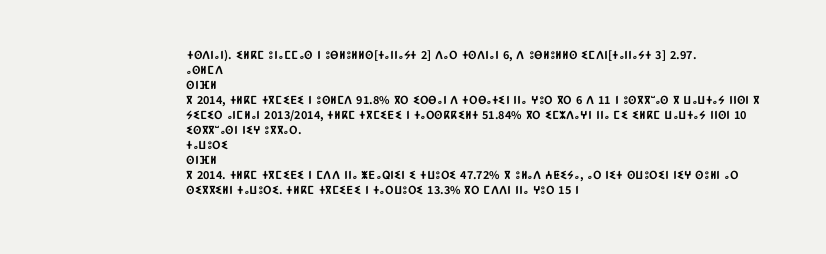ⵜⵙⴷⵏⴰⵏ). ⵉⵍⴽⵎ ⵓⵏⴰⵎⵎⴰⵙ ⵏ ⵓⴱⵍⵓⵍⵍⵙ[ⵜⴰⵏⵏⴰⵢⵜ 2] ⴷⴰⵔ ⵜⵙⴷⵏⴰⵏ 6, ⴷ ⵓⴱⵍⵓⵍⵍⵙ ⵉⵎⴷⵏ[ⵜⴰⵏⵏⴰⵢⵜ 3] 2.97.
ⴰⵙⵍⵎⴷ
ⵙⵏⴼⵍ
ⴳ 2014, ⵜⵍⴽⵎ ⵜⴳⵎⵉⴹⵉ ⵏ ⵓⵙⵍⵎⴷ 91.8% ⴳⵔ ⵉⵔⴱⴰⵏ ⴷ ⵜⵔⴱⴰⵜⵉⵏ ⵏⵏⴰ ⵖⵓⵔ ⴳⵔ 6 ⴷ 11 ⵏ ⵓⵙⴳⴳⵯⴰⵙ ⴳ ⵡⴰⵡⵜⴰⵢ ⵏⵏⵙⵏ ⴳ ⵢⵉⵎⵉⵔ ⴰⵏⵎⵍⴰⵏ 2013/2014, ⵜⵍⴽⵎ ⵜⴳⵎⵉⴹⵉ ⵏ ⵜⴰⵔⵙⴽⴽⵉⵍⵜ 51.84% ⴳⵔ ⵉⵎⵣⴷⴰⵖⵏ ⵏⵏⴰ ⵎⵉ ⵉⵍⴽⵎ ⵡⴰⵡⵜⴰⵢ ⵏⵏⵙⵏ 10 ⵉⵙⴳⴳⵯⴰⵙⵏ ⵏⵉⵖ ⵓⴳⴳⴰⵔ.
ⵜⴰⵡⵓⵔⵉ
ⵙⵏⴼⵍ
ⴳ 2014. ⵜⵍⴽⵎ ⵜⴳⵎⵉⴹⵉ ⵏ ⵎⴷⴷ ⵏⵏⴰ ⵥⴹⴰⵕⵏⵉⵏ ⵉ ⵜⵡⵓⵔⵉ 47.72% ⴳ ⵓⵍⴰⴷ ⵄⵟⵉⵢⴰ, ⴰⵔ ⵏⵉⵜ ⵙⵡⵓⵔⵉⵏ ⵏⵉⵖ ⵙⵓⵍⵏ ⴰⵔ ⵙⵉⴳⴳⵉⵍⵏ ⵜⴰⵡⵓⵔⵉ. ⵜⵍⴽⵎ ⵜⴳⵎⵉⴹⵉ ⵏ ⵜⴰⵔⵡⵓⵔⵉ 13.3% ⴳⵔ ⵎⴷⴷⵏ ⵏⵏⴰ ⵖⵓⵔ 15 ⵏ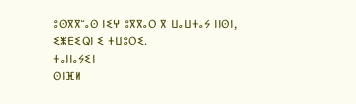ⵓⵙⴳⴳⵯⴰⵙ ⵏⵉⵖ ⵓⴳⴳⴰⵔ ⴳ ⵡⴰⵡⵜⴰⵢ ⵏⵏⵙⵏ, ⵉⵥⴹⵉⵕⵏ ⵉ ⵜⵡⵓⵔⵉ.
ⵜⴰⵏⵏⴰⵢⵉⵏ
ⵙⵏⴼⵍ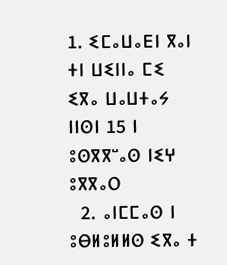1. ⵉⵎⴰⵡⴰⴹⵏ ⴳⴰⵏ ⵜⵏ ⵡⵉⵏⵏⴰ ⵎⵉ ⵉⴳⴰ ⵡⴰⵡⵜⴰⵢ ⵏⵏⵙⵏ 15 ⵏ ⵓⵙⴳⴳⵯⴰⵙ ⵏⵉⵖ ⵓⴳⴳⴰⵔ
  2. ⴰⵏⵎⵎⴰⵙ ⵏ ⵓⴱⵍⵓⵍⵍⵙ ⵉⴳⴰ ⵜ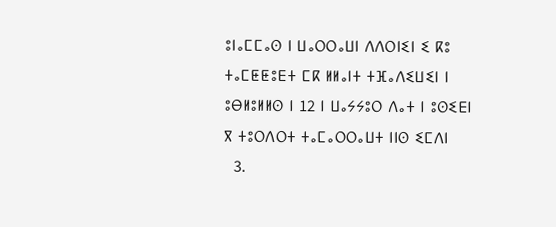ⵓⵏⴰⵎⵎⴰⵙ ⵏ ⵡⴰⵔⵔⴰⵡⵏ ⴷⴷⵔⵏⵉⵏ ⵉ ⴽⵓ ⵜⴰⵎⵟⵟⵓⴹⵜ ⵎⴽ ⵍⵍⴰⵏⵜ ⵜⴼⴰⴷⵉⵡⵉⵏ ⵏ ⵓⴱⵍⵓⵍⵍⵙ ⵏ 12 ⵏ ⵡⴰⵢⵢⵓⵔ ⴷⴰⵜ ⵏ ⵓⵙⵉⴹⵏ ⴳ ⵜⵓⵔⴷⵔⵜ ⵜⴰⵎⴰⵔⵔⴰⵡⵜ ⵏⵏⵙ ⵉⵎⴷⵏ
  3.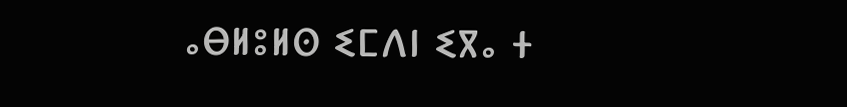ⴰⴱⵍⵓⵍⵙ ⵉⵎⴷⵏ ⵉⴳⴰ ⵜ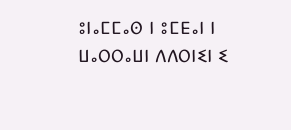ⵓⵏⴰⵎⵎⴰⵙ ⵏ ⵓⵎⴹⴰⵏ ⵏ ⵡⴰⵔⵔⴰⵡⵏ ⴷⴷⵔⵏⵉⵏ ⵉ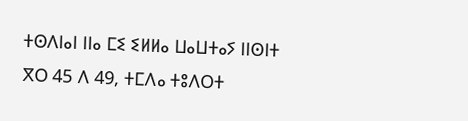ⵜⵙⴷⵏⴰⵏ ⵏⵏⴰ ⵎⵉ ⵉⵍⵍⴰ ⵡⴰⵡⵜⴰⵢ ⵏⵏⵙⵏⵜ ⴳⵔ 45 ⴷ 49, ⵜⵎⴷⴰ ⵜⵓⴷⵔⵜ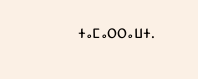ⵜⴰⵎⴰⵔⵔⴰⵡⵜ.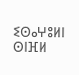ⵉⵙⴰⵖⵓⵍⵏ
ⵙⵏⴼⵍ